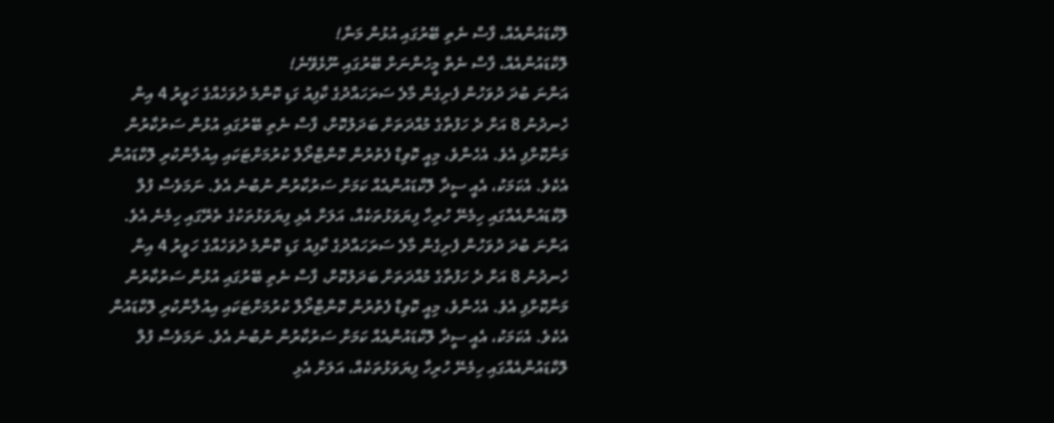ލޮކްޑައުންއެއް، ފާސް ނެތި ބޭރުގައި އުޅުން މަނާ!
ލޮކްޑައުންއެއް، ފާސް ނެތް މީހުންނަށް ބޭރުގައި ނޫޅެވޭނެ!
އަންނަ ބުދަ ދުވަހުން ފެށިގެން މާލެ ސަރަހައްދުގެ ކާފިއު ގަޑި ކޮންމެ ދުވަހެއްގެ ހަވީރު 4 އިން ހެނދުނު 8 އަށް ދެ ހަފުތާގެ މުއްދަތަށް ބަދަލުކޮށް، ފާސް ނެތި ބޭރުގައި އުޅުން ސަރުކާރުން މަނާކޮށްފި އެވެ. އެހެންވެ، މިއީ ކޮވިޑް ފެތުރުން ކޮންޓްރޯލް ކުރުމަށްޓަކައި އިއުލާންކުރި ލޮކްޑައުން އެކެވެ. އެކަމަކު، އެއީ ސީދާ ލޮކްޑައުންއެއް ކަމަށް ސަރުކާރުން ނުބުނެ އެވެ. ނަމަވެސް ފުލް ލޮކްޑައުންއެއްގައި ހިމެނޭ ހުރިހާ ފިޔަވަޅުތަކެއް، އަލަށް އެޅި ފިޔަވަޅުތަކުގެ ތެރޭގައި ހިމެނެ އެވެ.
އަންނަ ބުދަ ދުވަހުން ފެށިގެން މާލެ ސަރަހައްދުގެ ކާފިއު ގަޑި ކޮންމެ ދުވަހެއްގެ ހަވީރު 4 އިން ހެނދުނު 8 އަށް ދެ ހަފުތާގެ މުއްދަތަށް ބަދަލުކޮށް، ފާސް ނެތި ބޭރުގައި އުޅުން ސަރުކާރުން މަނާކޮށްފި އެވެ. އެހެންވެ، މިއީ ކޮވިޑް ފެތުރުން ކޮންޓްރޯލް ކުރުމަށްޓަކައި އިއުލާންކުރި ލޮކްޑައުން އެކެވެ. އެކަމަކު، އެއީ ސީދާ ލޮކްޑައުންއެއް ކަމަށް ސަރުކާރުން ނުބުނެ އެވެ. ނަމަވެސް ފުލް ލޮކްޑައުންއެއްގައި ހިމެނޭ ހުރިހާ ފިޔަވަޅުތަކެއް، އަލަށް އެޅި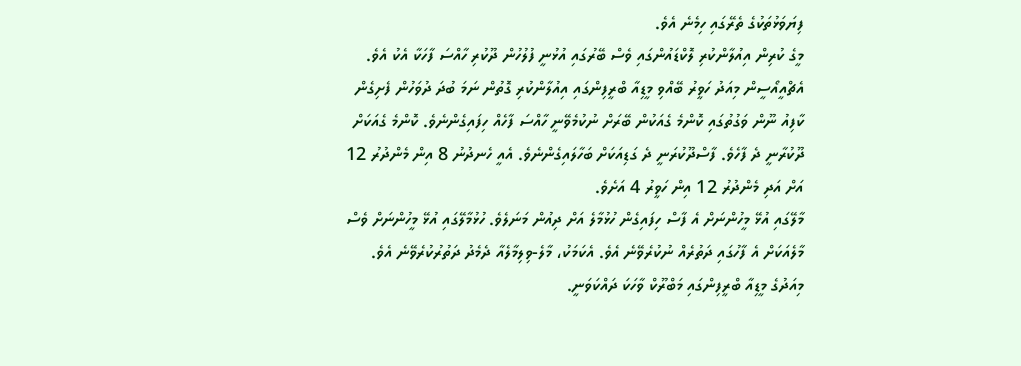ފިޔަވަޅުތަކުގެ ތެރޭގައި ހިމެނެ އެވެ.
މީގެ ކުރިން އިއުލާންކުރި ލޮކްޑައުންގައި ވެސް ބޭރުގައި އުޅުނީ ފުލުހުން ދޫކުރި ހާއްސަ ފާހަކާ އެކު އެވެ.
އެޗްއީއޯސީން މިއަދު ހަވީރު ބޭއްވި މީޑިއާ ބްރީފިންގައި އިއުލާންކުރި ގޮތުން ނަމަ ބުދަ ދުވަހުން ފެށިގެން ކާފިއު ނޫން ވަގުތުގައި ކޮންމެ ގެއަކުން ބޭރަށް ނުކުމެވޭނީ ހާއްސަ ފާހެއް ހިފައިގެންނެވެ. ކޮންމެ ގެއަކަށް ދޫކުރާނީ ދެ ފާހެވެ. ފާސްދޫކުރަނީ ދެ ގަޑިއަކަށް ބަހާލައިގެންނެވެ. އެއީ ހެނދުނު 8 އިން މެންދުރު 12 އަށް އަދި މެންދުރު 12 އިން ހަވީރު 4 އަށެވެ.
މާލޭގައި އުޅޭ މީހުންނަށް އެ ފާސް ހިފައިގެން ހުޅުމާލެ އަށް ދިއުން މަނަލެވެ. ހުޅުމާލޭގައި އުޅޭ މީހުންނަށް ވެސް މާލެއަކަށް އެ ފާހުގައި ދަތުރެއް ނުކުރެވޭނެ އެވެ. އެކަމަކު، މާލެ-ވިލިމާލެއާ ދެމެދު ދަތުރުކުރެވޭނެ އެވެ.
މިއަދުގެ މީޑިއާ ބްރީފިންގައި މަބްރޫކް ވާހަކަ ދައްކަވަނީ.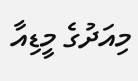މިއަދުގެ މީޑިއާ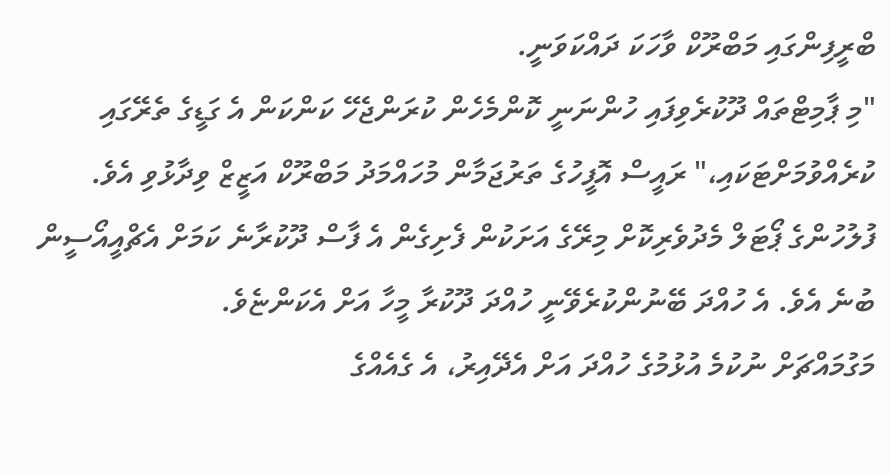ބްރީފިންގައި މަބްރޫކް ވާހަކަ ދައްކަވަނީ.
"މި ޕާމިޓްތައް ދޫކުރެވިފައި ހުންނަނީ ކޮންމެހެން ކުރަންޖެހޭ ކަންކަން އެ ގަޑީގެ ތެރޭގައި ކުރެއްވުމަށްޓަކައި،" ރައީސް އޮފީހުގެ ތަރުޖަމާން މުހައްމަދު މަބްރޫކް އަޒީޒް ވިދާޅުވި އެވެ.
ފުލުހުންގެ ޕޯޓަލް މެދުވެރިކޮށް މިރޭގެ އަށަކުން ފެށިގެން އެ ފާސް ދޫކުރާނެ ކަމަށް އެޗްއީއޯސީން ބުނެ އެވެ. އެ ހުއްދަ ބޭނުންކުރެވޭނީ ހުއްދަ ދޫކުރާ މީހާ އަށް އެކަންޏެވެ.
މަގުމައްޗަށް ނުކުމެ އުޅުމުގެ ހުއްދަ އަށް އެދޭއިރު، އެ ގެއެއްގެ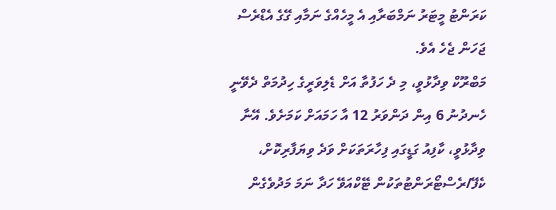ކަރަންޓު މީޓަރު ނަމްބަރާއި އެ މީހެއްގެ ނަމާއި ގޭގެ އެޑްރެސް ޖަހަން ޖެހެ އެވެ.
މަބްރޫކް ވިދާޅުވީ، މި ދެ ހަފުތާ އަށް ޑެލިވަރީގެ ހިދުމަތް ދެވޭނީ ހެނދުނު 6 އިން ދަންވަރު 12 އާ ހަމައަށް ކަމަށެވެ. އޭނާ ވިދާޅުވީ، ކާފިއު ގަޑީގައި ފިހާރަތަކަށް ވަދެ ވިޔަފާރިކޮށް، ކެފޭ/ރެސްޓޯރަންޓުތަކުން ޓޭކްއަވޭ ހަދާ ނަމަ މަދުވެގެން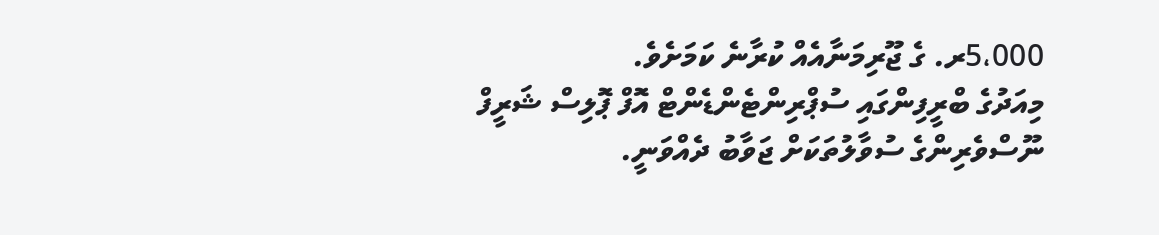5،000ރ. ގެ ޖޫރިމަނާއެއް ކުރާނެ ކަމަށެވެ.
މިއަދުގެ ބްރީފިންގައި ސުޕްރިންޓެންޑެންޓް އޮފް ޕޮލިސް ޝަރީފް ނޫސްވެރިންގެ ސުވާލުތަކަށް ޖަވާބު ދެއްވަނީ.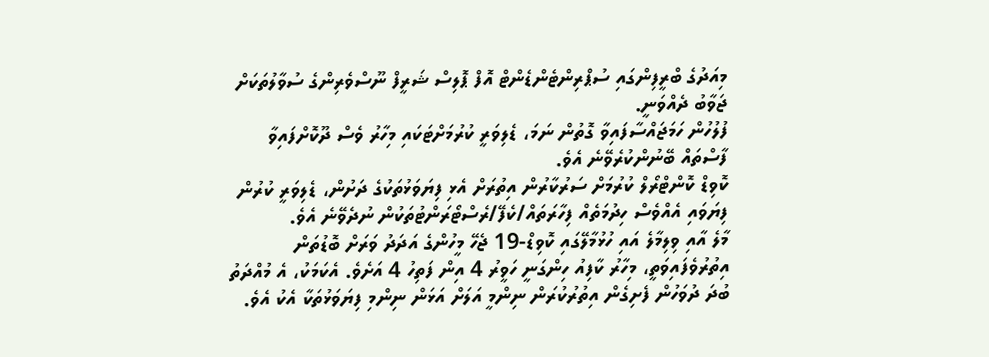މިއަދުގެ ބްރީފިންގައި ސުޕްރިންޓެންޑެންޓް އޮފް ޕޮލިސް ޝަރީފް ނޫސްވެރިންގެ ސުވާލުތަކަށް ޖަވާބު ދެއްވަނީ.
ފުލުހުން ހަމަޖައްސާފައިވާ ގޮތުން ނަމަ، ޑެލިވަރީ ކުރުމަށްޓަކައި މިހާރު ވެސް ދޫކޮށްފައިވާ ފާސްތައް ބޭނުންކުރެވޭނެ އެވެ.
ކޮވިޑް ކޮންޓްރޯލް ކުރުމަށް ސަރުކާރުން އިތުރަށް އެޅި ފިޔަވަޅުތަކުގެ ދަށުން، ޑެލިވަރީ ކުރުން ފިޔަވައި އެއްވެސް ހިދުމަތެއް ފިހާރަތައް/ކެފޭ/ރެސްޓޯރަންޓުތަކުން ނުދެވޭނެ އެވެ.
މާލެ އާއި ވިލިމާލެ އައި ހުޅުމާލޭގައި ކޮވިޑް-19 ޖެހޭ މީހުންގެ އަދަދު ވަރަށް ބޮޑުތަން އިތުރުވެފައިވަތީ، މިހާރު ކާފިއު ހިންގަނީ ހަވީރު 4 އިން ފަތިހު 4 އަށެވެ. އެކަމަކު، އެ މުއްދަތު ބުދަ ދުވަހުން ފެށިގެން އިތުރުކުރަން ނިންމީ އަލަށް އަޅަން ނިންމި ފިޔަވަޅުތަކާ އެކު އެވެ.